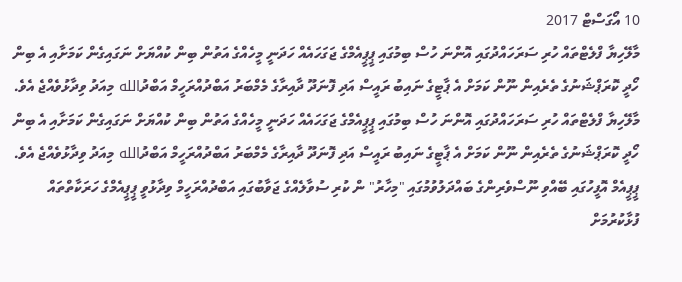10 އޯގަސްޓް 2017
މާލޭހިޔާ ފްލެޓްތައް ހުރި ސަރަހައްދުގައި އޮންނަ ހުސް ބިމުގައި ޕީޕީއެމްގެ ޖަގަހައެއް ހަދަނީ މީހެއްގެ އަތުން ބިން ކުއްޔަށް ނަގައިގެން ކަމަށާއި އެ ބިން ހޯދީ ކޮރަޕްޝަނުގެ ތެރެއިން ނޫން ކަމަށް އެ ޕާޓީގެ ނައިބު ރައީސް އަދި ފޮނަދޫ ދާއިރާގެ މެމްބަރު އަބްދުއްރަހީމް އަބްދުالله މިއަދު ވިދާޅުވެއްޖެ އެވެ.
މާލޭހިޔާ ފްލެޓްތައް ހުރި ސަރަހައްދުގައި އޮންނަ ހުސް ބިމުގައި ޕީޕީއެމްގެ ޖަގަހައެއް ހަދަނީ މީހެއްގެ އަތުން ބިން ކުއްޔަށް ނަގައިގެން ކަމަށާއި އެ ބިން ހޯދީ ކޮރަޕްޝަނުގެ ތެރެއިން ނޫން ކަމަށް އެ ޕާޓީގެ ނައިބު ރައީސް އަދި ފޮނަދޫ ދާއިރާގެ މެމްބަރު އަބްދުއްރަހީމް އަބްދުالله މިއަދު ވިދާޅުވެއްޖެ އެވެ.
ޕީޕީއެމް އޮފީހުގައި ބޭއްވި ނޫސްވެރިންގެ ބައްދަލުވުމުގައި "މިހާރު" ން ކުރި ސުވާލެއްގެ ޖަވާބުގައި އަބްދުއްރަހީމް ވިދާޅުވީ ޕީޕީއެމްގެ ހަރަކާތްތައް ފުޅާކުރުމަށް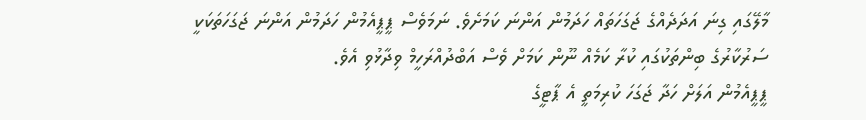މާލޭގައި ގިނަ އަދަދެއްގެ ޖަގަހަތައް ހަދަމުން އަންނަ ކަމަށެވެ. ނަމަވެސް ޕީޕީއެމުން ހަދަމުން އަންނަ ޖަގަހަތަކަކީ ސަރުކާރުގެ ބިންތަކުގައި ކުރާ ކަމެއް ނޫން ކަމަށް ވެސް އަބްދުއްރަހީމް ވިދާޅުވި އެވެ.
ޕީޕީއެމުން އަލަށް ހަދާ ޖަގަހަ ކުރިމަތީ އެ ޕާޓީގެ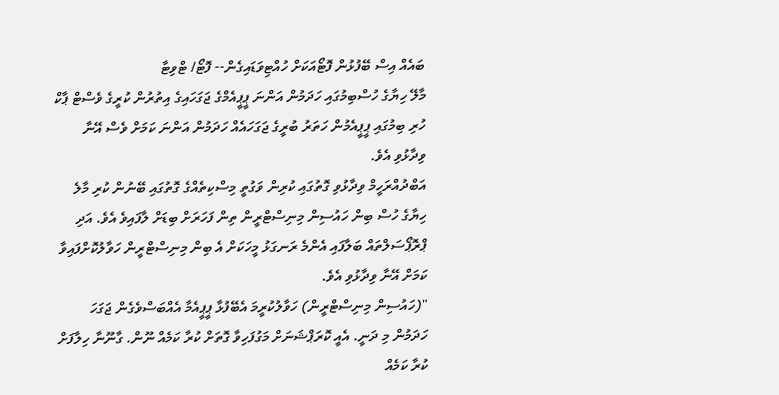ބައެއް އިސް ބޭފުޅުން ފޮޓޯއަކަށް ހުއްޓިވަޑައިގެން-- ފޮޓޯ/ ޓްވިޓާ
މާލޭ ހިޔާގެ ހުސްބިމުގައި ހަދަމުން އަންނަ ޕީޕީއެމްގެ ޖަގަހައިގެ އިތުރުން ކުރީގެ ވެސްޓް ޕާކް ހުރި ބިމުގައި ޕީޕީއެމުން ހަތަރު ބުރީގެ ޖަގަހައެއް ހަދަމުން އަންނަ ކަމަށް ވެސް އޭނާ ވިދާޅުވި އެވެ.
އަބްދުއްރަހީމް ވިދާޅުވި ގޮތުގައި ކުރިން ވަގުތީ މިސްކިތެއްގެ ގޮތުގައި ބޭނުން ކުރި މާލެ ހިޔާގެ ހުސް ބިން ހައުސިން މިނިސްޓްރީން ތިން ފަހަރަށް ބިޑަށް ލާފައިވެ އެވެ. އަދި ޕްރޮޕޯސަލްތައް ބަލާފައި އެންމެ ރަނގަޅު މީހަކަށް އެ ބިން މިނިސްޓްރީން ހަވާލުކޮށްފައިވާ ކަމަށް އޭނާ ވިދާޅުވި އެވެ.
"(ހައުސިން މިނިސްޓްރީން) ހަވާލުކުރީމަ އެބޭފުޅާ ޕީޕީއެމާ އެއްބަސްވެގެން ޖަގަހަ ހަދަމުން މި ދަނީ. އެއީ ކޮރަޕްޝަނަށް މަގުފަހިވާ ގޮތަށް ކުރާ ކަމެއް ނޫން. ގާނޫނާ ހިލާފަށް ކުރާ ކަމެއް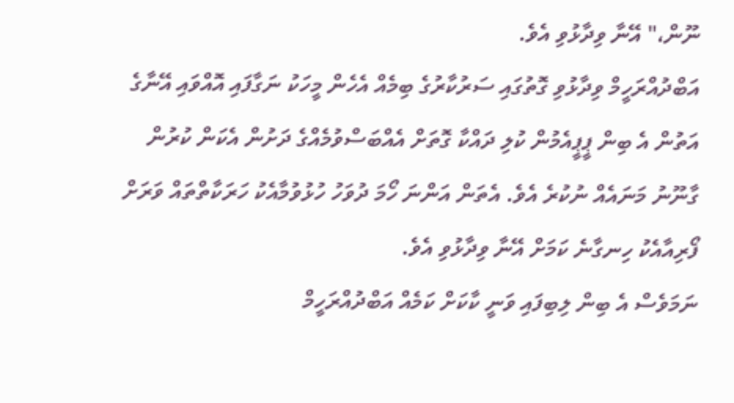ނޫން،" އޭނާ ވިދާޅުވި އެވެ.
އަބްދުއްރަހީމް ވިދާޅުވި ގޮތުގައި ސަރުކާރުގެ ބިމެއް އެހެން މީހަކު ނަގާފައި އޮއްވައި އޭނާގެ އަތުން އެ ބިން ޕީޕީއެމުން ކުލި ދައްކާ ގޮތަށް އެއްބަސްވުމެއްގެ ދަށުން އެކަން ކުރުން ގާނޫނު މަނައެއް ނުކުރެ އެވެ. އެތަން އަންނަ ހޯމަ ދުވަހު ހުޅުވުމާއެކު ހަރަކާތްތައް ވަރަށް ފޯރިއާއެކު ހިނގާނެ ކަމަށް އޭނާ ވިދާޅުވި އެވެ.
ނަމަވެސް އެ ބިން ލިބިފައި ވަނީ ކާކަށް ކަމެއް އަބްދުއްރަހީމް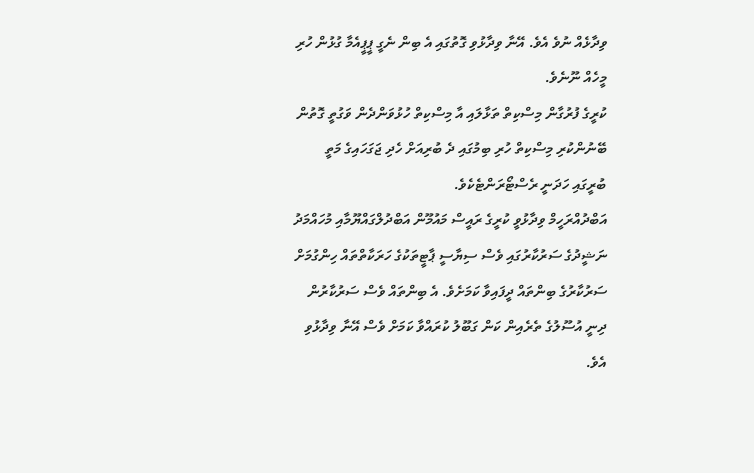ވިދާޅެއް ނުވެ އެވެ. އޭނާ ވިދާޅުވި ގޮތުގައި އެ ބިން ނެގީ ޕީޕީއެމާ ގުޅުން ހުރި މީހެއް ނޫނެވެ.
ކުރީގެ ފުރުގާން މިސްކިތް ތަޅާލައި އާ މިސްކިތް ހުޅުވަންދެން ވަގުތީ ގޮތުން ބޭނުންކުރި މިސްކިތް ހުރި ބިމުގައި ދެ ބުރިއަށް ހެދި ޖަގަހައިގެ މަތީ ބުރީގައި ހަދަނީ ރެސްޓޯރަންޓެކެވެ.
އަބްދުއްރަހީމް ވިދާޅުވީ ކުރީގެ ރައީސް މައުމޫން އަބްދުލްގައްޔޫމާއި މުހައްމަދު ނަޝީދުގެ ސަރުކާރުގައި ވެސް ސިޔާސީ ޕާޓީތަކުގެ ހަރަކާތްތައް ހިންގުމަށް ސަރުކާރުގެ ބިންތައް ދީފައިވާ ކަމަށެވެ. އެ ބިންތައް ވެސް ސަރުކާރުން ދިނީ އުސޫލުގެ ތެރެއިން ކަން ގަބޫލު ކުރައްވާ ކަމަށް ވެސް އޭނާ ވިދާޅުވި އެވެ.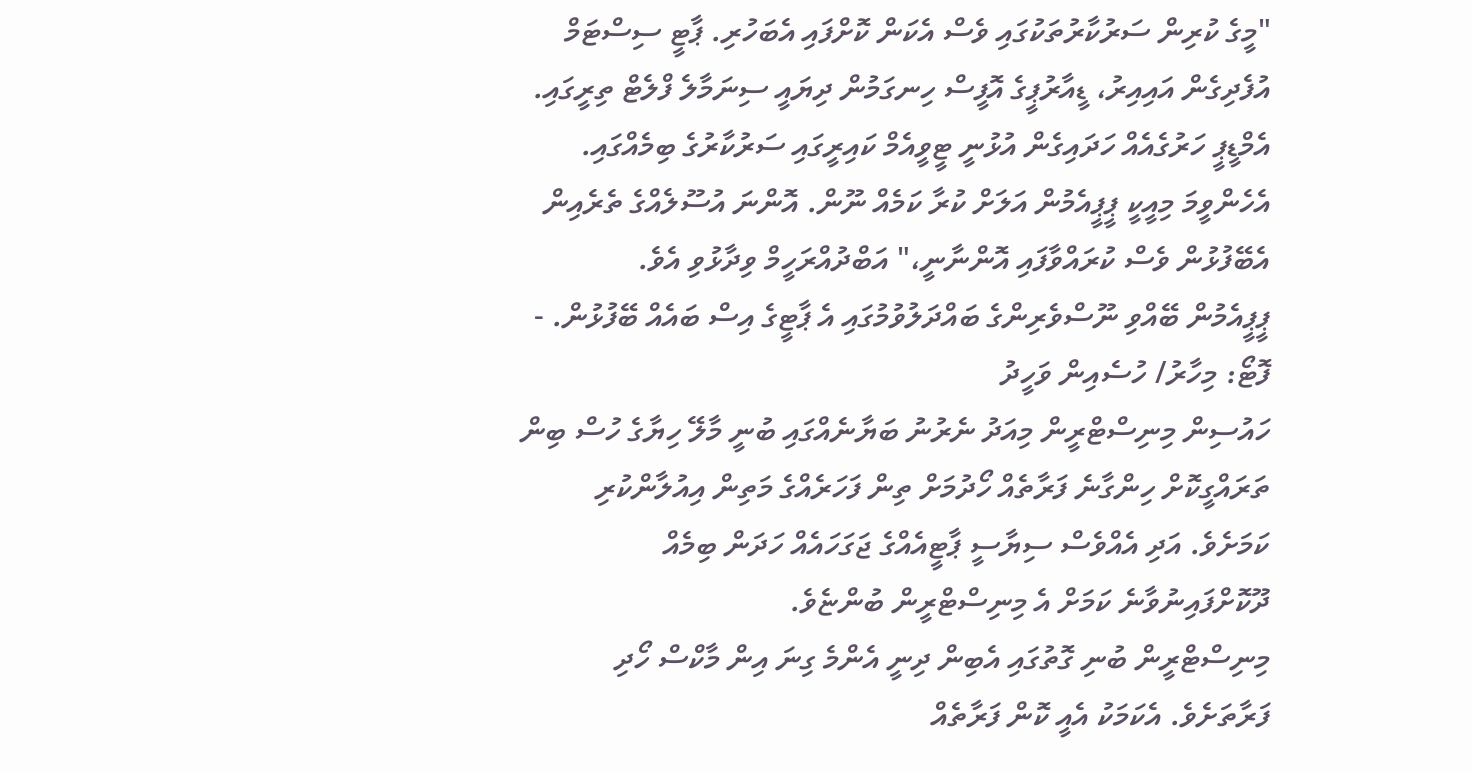"މީގެ ކުރިން ސަރުކާރުތަކުގައި ވެސް އެކަން ކޮށްފައި އެބަހުރި. ޕާޓީ ސިސްޓަމް އުފެދިގެން އައިއިރު، ޑީއާރުޕީގެ އޮފީސް ހިނގަމުން ދިޔައީ ސިނަމާލެ ފްލެޓް ތިރީގައި. އެމްޑީޕީ ހަރުގެއެއް ހަދައިގެން އުޅުނީ ޓީވީއެމް ކައިރީގައި ސަރުކާރުގެ ބިމެއްގައި. އެހެންވީމަ މިއީކީ ޕީޕީއެމުން އަލަށް ކުރާ ކަމެއް ނޫން. އޮންނަ އުސޫލެއްގެ ތެރެއިން އެބޭފުޅުން ވެސް ކުރައްވާފައި އޮންނާނީ،" އަބްދުއްރަހީމް ވިދާޅުވި އެވެ.
ޕީޕީއެމުން ބޭއްވި ނޫސްވެރިންގެ ބައްދަލުވުމުގައި އެ ޕާޓީގެ އިސް ބައެއް ބޭފުޅުން. - ފޮޓޯ: މިހާރު/ ހުސެއިން ވަހީދު
ހައުސިން މިނިސްޓްރީން މިއަދު ނެރުނު ބަޔާނެއްގައި ބުނީ މާލޭ ހިޔާގެ ހުސް ބިން ތަރައްގީކޮށް ހިންގާނެ ފަރާތެއް ހޯދުމަށް ތިން ފަހަރެއްގެ މަތިން އިއުލާންކުރި ކަމަށެވެ. އަދި އެއްވެސް ސިޔާސީ ޕާޓީއެއްގެ ޖަގަހައެއް ހަދަން ބިމެއް ދޫކޮށްފައިނުވާނެ ކަމަށް އެ މިނިސްޓްރީން ބުންޏެވެ.
މިނިސްޓްރީން ބުނި ގޮތުގައި އެބިން ދިނީ އެންމެ ގިނަ އިން މާކްސް ހޯދި ފަރާތަށެވެ. އެކަމަކު އެއީ ކޮން ފަރާތެއް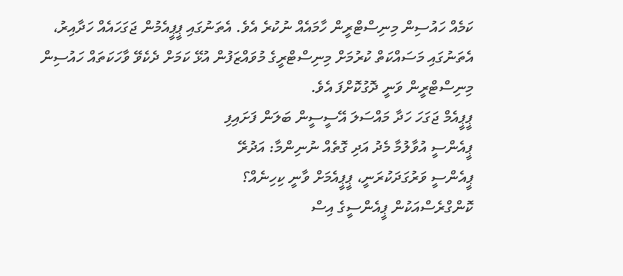ކަމެއް ހައުސިން މިނިސްޓްރީން ހާމައެއް ނުކުރެ އެވެ. އެތަނުގައި ޕީޕީއެމުން ޖަގަހައެއް ހަދާއިރު، އެތަނުގައި މަސައްކަތް ކުރުމަށް މިނިސްޓްރީގެ މުވައްޒަފުން އުޅޭ ކަމަށް ދެކެވޭ ވާހަކަތައް ހައުސިން މިނިސްޓްރީން ވަނީ ދޮގުކޮށްފަ އެވެ.
ޕީޕީއެމް ޖަގަހަ ހަދާ މައްސަލަ އޭސީސީން ބަލަން ފަށައިފި
ޕީއެންސީ އުވާލުމާ މެދު އަދި ގޮތެއް ނުނިންމާ: އަދުރޭ
ޕީއެންސީ ވަރުގަދަކުރަނީ، ޕީޕީއެމަށް ވާނީ ކިހިނެއް؟
ކޮންގްރެސްއަކުން ޕީއެންސީގެ އިސް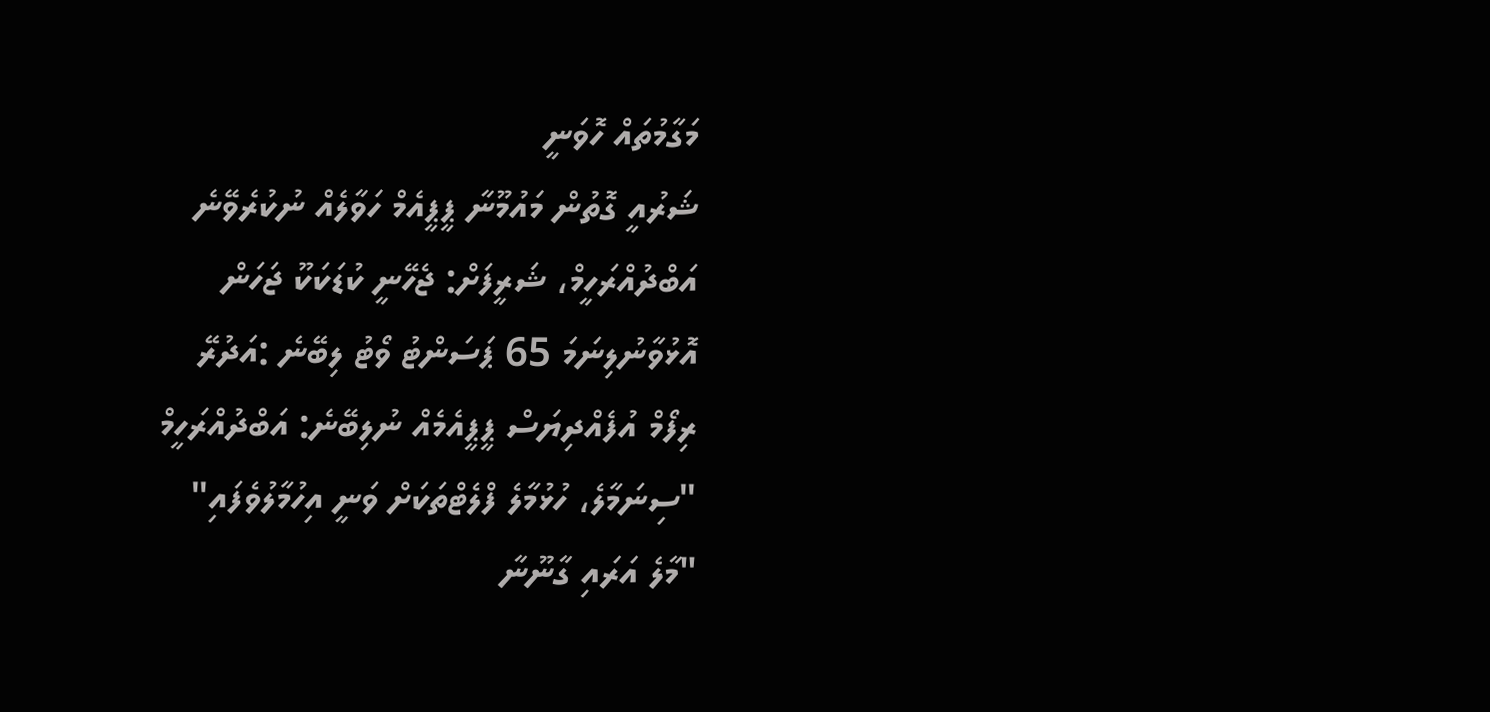މަގާމުތައް ހޮވަނީ
ޝަރުއީ ގޮތުން މައުމޫނާ ޕީޕީއެމް ހަވާލެއް ނުކުރެވޭނެ
އަބްދުއްރަހީމް، ޝަރީފަށް: ޖެހޭނީ ކުޑަކަކޫ ޖަހަން
އޮޅުވާނުލިނަމަ 65 ޕަސަންޓު ވޯޓު ލިބޭނެ :އަދުރޭ
ރިފޯމް އުފެއްދިޔަސް ޕީޕީއެމެއް ނުލިބޭނެ: އަބްދުއްރަހީމް
"ސިނަމާލެ، ހުޅުމާލެ ފްލެޓްތަކަށް ވަނީ އިހުމާލުވެފައި"
"މާލެ އަރައި ގާނޫނާ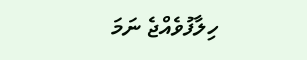ހިލާފުވެއްޖެ ނަމަ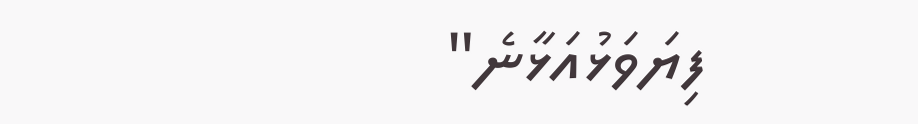ފިޔަވަޅުއަޅާނެ"